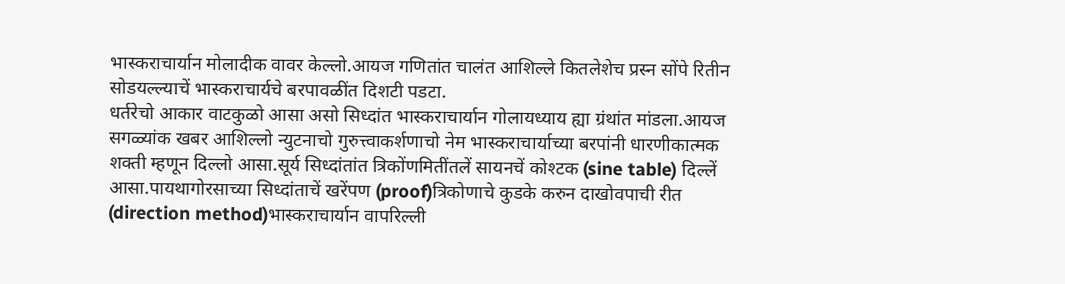भास्कराचार्यान मोलादीक वावर केल्लो.आयज गणितांत चालंत आशिल्ले कितलेशेच प्रस्न सोंपे रितीन सोडयल्ल्याचें भास्कराचार्यचे बरपावळींत दिशटी पडटा.
धर्तरेचो आकार वाटकुळो आसा असो सिध्दांत भास्कराचार्यान गोलायध्याय ह्या ग्रंथांत मांडला.आयज सगळ्यांक खबर आशिल्लो न्युटनाचो गुरुत्त्वाकर्शणाचो नेम भास्कराचार्याच्या बरपांनी धारणीकात्मक शक्ती म्हणून दिल्लो आसा.सूर्य सिध्दांतांत त्रिकोंणमितींतलें सायनचें कोश्टक (sine table) दिल्लें आसा.पायथागोरसाच्या सिध्दांताचें खरेंपण (proof)त्रिकोणाचे कुडके करुन दाखोवपाची रीत (direction method)भास्कराचार्यान वापरिल्ली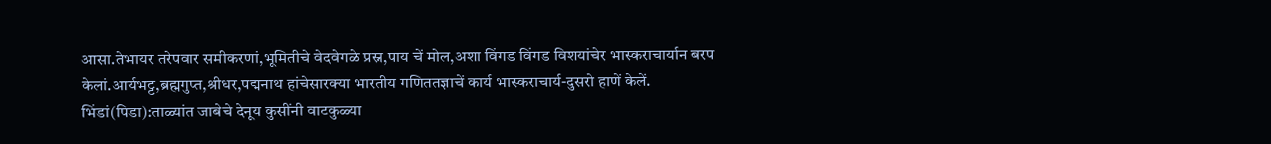आसा.तेभायर तरेपवार समीकरणां,भूमितीचे वेदवेगळे प्रस्न,पाय चें मोल,अशा विंगड विंगड विशयांचेर भास्कराचार्यान बरप केलां.आर्यभट्ट,ब्रह्मगुप्त,श्रीधर,पद्मनाथ हांचेसारक्या भारतीय गणिततज्ञाचें कार्य भास्कराचार्य-दुसरो हाणें केलें.
भिंडां(पिडा):ताळ्यांत जाबेचे देनूय कुसींनी वाटकुळ्या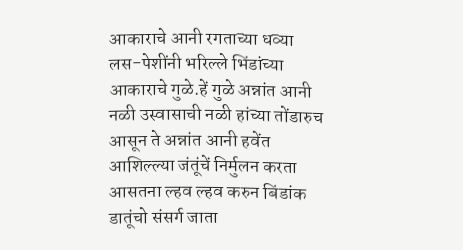आकाराचे आनी रगताच्या धव्या लस-पेशींनी भरिल्ले भिंडांच्या आकाराचे गुळे.हें गुळे अन्नांत आनी नळी उस्वासाची नळी हांच्या तोंडारुच आसून ते अन्नांत आनी हवेंत आशिल्ल्या जंतूंचें निर्मुलन करता आसतना ल्हव ल्हव करुन बिंडांक डातूंचो संसर्ग जाता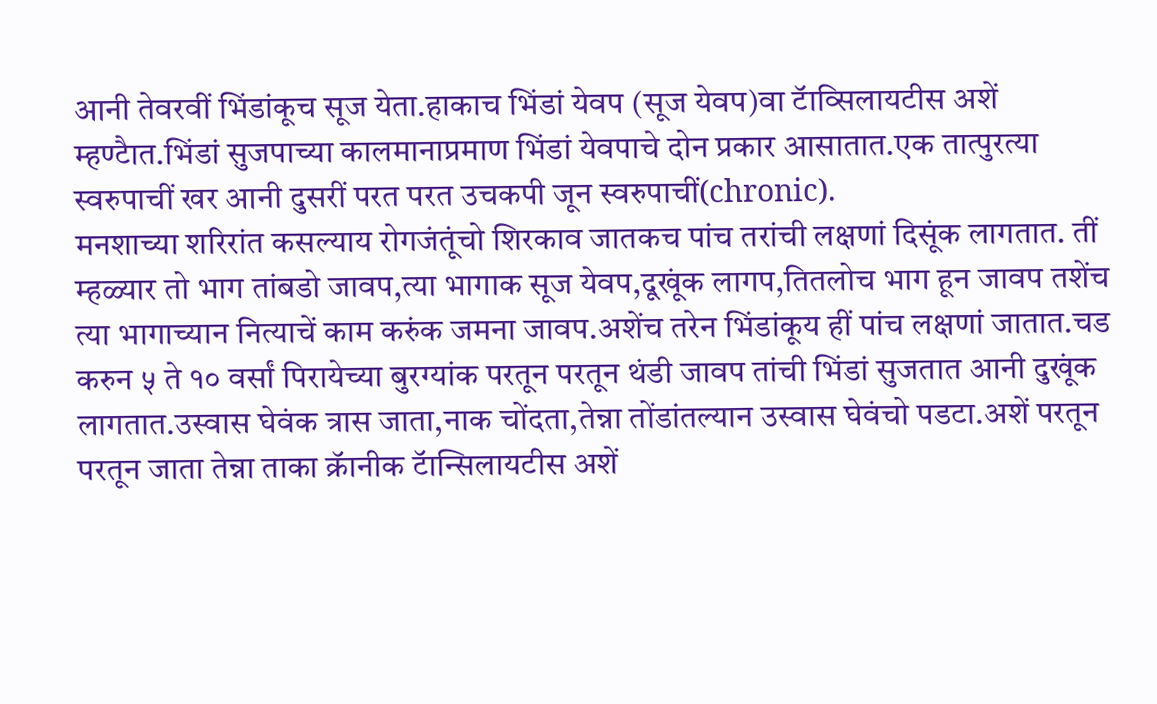आनी तेवरवीं भिंडांकूच सूज येता.हाकाच भिंडां येवप (सूज येवप)वा टॅाव्सिलायटीस अशें म्हण्टैात.भिंडां सुजपाच्या कालमानाप्रमाण भिंडां येवपाचे दोन प्रकार आसातात.एक तात्पुरत्या स्वरुपाचीं खर आनी दुसरीं परत परत उचकपी जून स्वरुपाचीं(chronic).
मनशाच्या शरिरांत कसल्याय रोगजंतूंचो शिरकाव जातकच पांच तरांची लक्षणां दिसूंक लागतात. तीं म्हळ्यार तो भाग तांबडो जावप,त्या भागाक सूज येवप,दूखूंक लागप,तितलोच भाग हून जावप तशेंच त्या भागाच्यान नित्याचें काम करुंक जमना जावप.अशेंच तरेन भिंडांकूय हीं पांच लक्षणां जातात.चड करुन ५ ते १० वर्सां पिरायेच्या बुरग्यांक परतून परतून थंडी जावप तांची भिंडां सुजतात आनी दुखूंक लागतात.उस्वास घेवंक त्रास जाता,नाक चोंदता,तेन्ना तोंडांतल्यान उस्वास घेवंचो पडटा.अशें परतून परतून जाता तेन्ना ताका क्रॅानीक टॅान्सिलायटीस अशें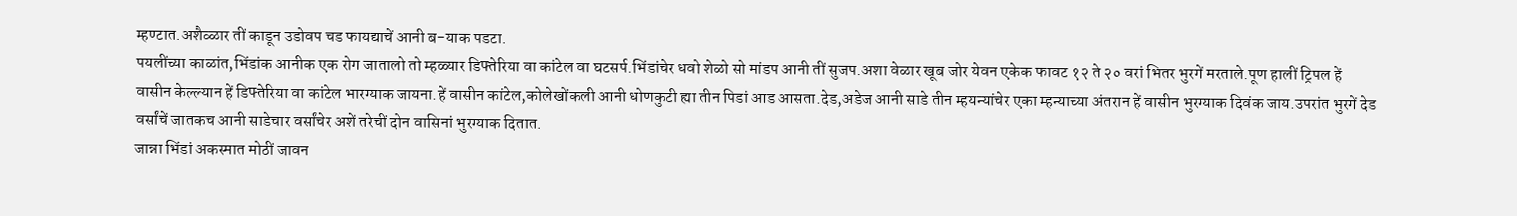म्हण्टात.अशैव्ळार तीं काडून उडोवप चड फायद्याचें आनी ब-याक पडटा.
पयलींच्या काळांत,भिंडांक आनीक एक रोग जातालो तो म्हळ्यार डिफ्तेरिया वा कांटेल वा घटसर्प.भिंडांचेर धवो शेळो सो मांडप आनी तीं सुजप.अशा वेळार खूब जोर येवन एकेक फावट १२ ते २० वरां भितर भुरगें मरताले.पूण हालीं ट्रिपल हें वासीन केल्ल्यान हें डिफ्तेरिया वा कांटेल भारग्याक जायना.हें वासीन कांटेल,कोलेखोंकली आनी धोणकुटी ह्या तीन पिडां आड आसता.देड,अडेज आनी साडे तीन म्हयन्यांचेर एका म्हन्याच्या अंतरान हें वासीन भुरग्याक दिवंक जाय.उपरांत भुरगें देड वर्सांचें जातकच आनी साडेचार वर्सांचेर अशें तरेचीं दोन वासिनां भुरग्याक दितात.
जान्ना भिंडां अकस्मात मोठीं जावन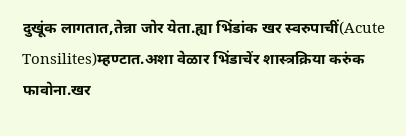दुखूंक लागतात,तेन्ना जोर येता.ह्या भिंडांक खर स्वरुपाचीं(Acute Tonsilites)म्हण्टात.अशा वेळार भिंडाचेंर शास्त्रक्रिया करुंक फावोना.खर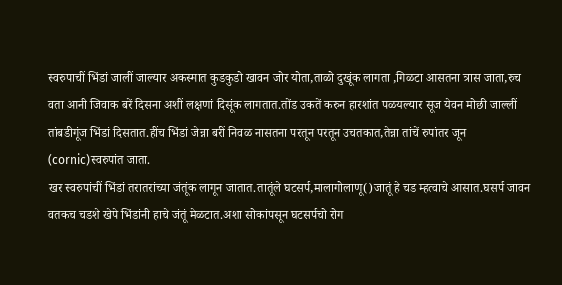स्वरुपाचीं भिंडां जालीं जाल्यार अकस्मात कुडकुडो खावन जोर योता,ताळो दुखूंक लागता ,गिळटा आसतना त्रास जाता,रुच वता आनी जिवाक बरें दिसना अशीं लक्षणां दिसूंक लागतात.तोंड उकतें करुन हारशांत पळयल्यार सूज येवन मोछी जाल्लीं तांबडीगूंज भिंडां दिसतात.हींच भिंडां जेन्ना बरीं निवळ नासतना परतून परतून उचतकात,तेन्ना तांचें रुपांतर जून (cornic)स्वरुपांत जाता.
खर स्वरुपांचीं भिंडां तरातरांच्या जंतूंक लागून जातात.तातूंले घटसर्प,मालागोलाणू()जातूं हे चड म्हत्वाचे आसात.घसर्प जावन वतकच चडशे खेपे भिंडांनी हाचे जंतूं मेळटात.अशा सोकांपसून घटसर्पचो रोग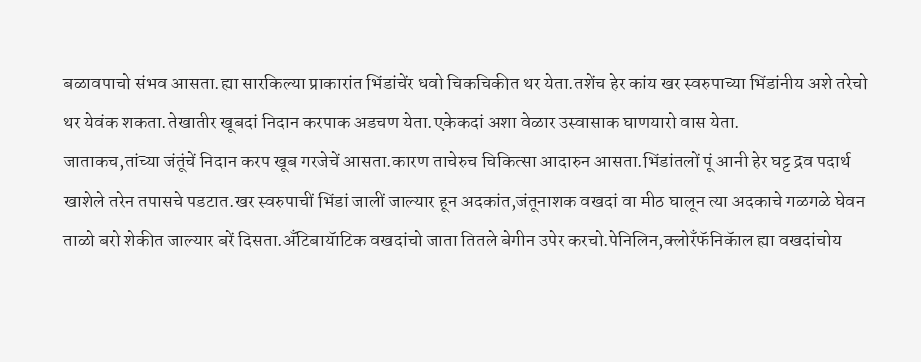बळावपाचो संभव आसता.ह्या सारकिल्या प्राकारांत भिंडांचेंर धवो चिकचिकीत थर येता.तशेंच हेर कांय खर स्वरुपाच्या भिंडांनीय अशे तरेचो थर येवंक शकता.तेखातीर खूबदां निदान करपाक अडचण येता.एकेकदां अशा वेळार उस्वासाक घाणयारो वास येता.
जाताकच,तांच्या जंतूंचें निदान करप खूब गरजेचें आसता.कारण ताचेरुच चिकित्सा आदारुन आसता.भिंडांतलों पूं आनी हेर घट्ट द्रव पदार्थ खाशेले तरेन तपासचे पडटात.खर स्वरुपाचीं भिंडां जालीं जाल्यार हून अदकांत,जंतूनाशक वखदां वा मीठ घालून त्या अदकाचे गळगळे घेवन ताळो बरो शेकीत जाल्यार बरें दिसता.अँटिबायॅाटिक वखदांचो जाता तितले बेगीन उपेर करचो.पेनिलिन,क्लोरँफॅनिकॅाल ह्या वखदांचोय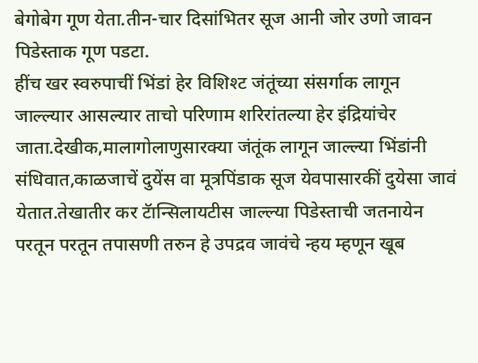बेगोबेग गूण येता.तीन-चार दिसांभितर सूज आनी जोर उणो जावन पिडेस्ताक गूण पडटा.
हींच खर स्वरुपाचीं भिंडां हेर विशिश्ट जंतूंच्या संसर्गाक लागून जाल्ल्यार आसल्यार ताचो परिणाम शरिरांतल्या हेर इंद्रियांचेर जाता.देखीक,मालागोलाणुसारक्या जंतूंक लागून जाल्ल्या भिंडांनी संधिवात,काळजाचें दुयेंस वा मूत्रपिंडाक सूज येवपासारकीं दुयेसा जावं येतात.तेखातीर कर टॅान्सिलायटीस जाल्ल्या पिडेस्ताची जतनायेन परतून परतून तपासणी तरुन हे उपद्रव जावंचे न्हय म्हणून खूब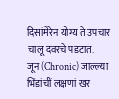दिसांमेरेन योग्य ते उपचार चालू दवरचे पडटात.
जून(Chronic) जाल्ल्या भिंडांचीं लक्षणां खर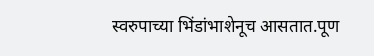स्वरुपाच्या भिंडांभाशेनूच आसतात.पूण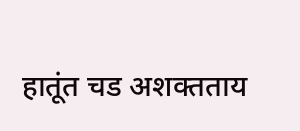हातूंत चड अशक्तताय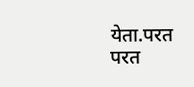येता.परत परत